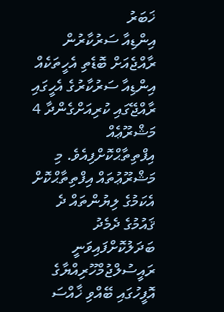ޚަބަރު
އިންޑިއާ ސަރުކާރުން ރާއްޖެއަށް ބޮޑެތި އެހީތަކެއް
އިންޑިއާ ސަރުކާރުގެ އެހީގައި ރާއްޖޭގައި ކުރިއަށްގެންދާ 4 މަޝްރޫޢެއް އިފްތިތާޙްކޮށްފިއެވެ. މި މަޝްރޫޢުތައް އިފްތިތާޙްކޮށް އެކަމުގެ ލިޔުންތައް ދެ ޤައުމުގެ ދެމެދު ބަދަލުކޮށްފައިވަނީ ރައީސުލްޖުމްހޫރިއްޔާގެ އޮފީހުގައި ބޭއްވި ޚާއްސަ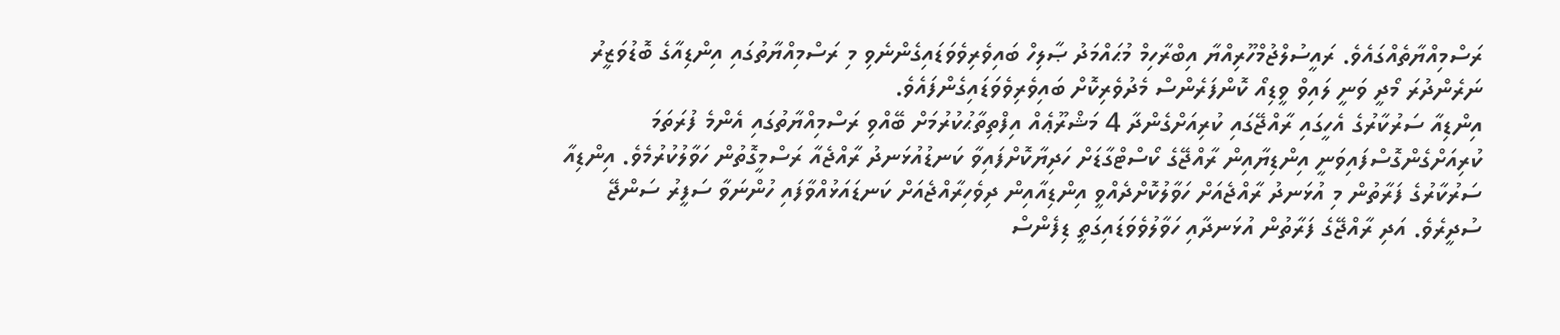ރަސްމިއްޔާތެއްގައެވެ. ރައީސުލްޖުމްހޫރިއްޔާ އިބްރާހިމް މުޙައްމަދު ޞާލިހް ބައިވެރިވެވަޑައިގެންނެވި މި ރަސްމިއްޔާތުގައި އިންޑިއާގެ ބޮޑުވަޒީރު ނަރެންދުރަ މޯދީ ވަނީ ލައިވް ވީޑިއޯ ކޮންފަރެންސް މެދުވެރިކޮށް ބައިވެރިވެވަޑައިގެންފައެވެ.
އިންޑިއާ ސަރުކާރުގެ އެހީގައި ރާއްޖޭގައި ކުރިއަށްގެންދާ 4 މަޝްރޫޢެއް އިފްތިތާޙުކުރުމަށް ބޭއްވި ރަސްމިއްޔާތުގައި އެންމެ ފުރަތަމަ ކުރިއަށްގެންގޮސްފައިވަނީ އިންޑިޔާއިން ރާއްޖޭގެ ކޯސްޓްގާޑަށް ހަދިޔާކޮށްފައިވާ ކަނޑުއުޅަނދު ރާއްޖެއާ ރަސްމީގޮތުން ހަވާލުކުރުމެވެ. އިންޑިއާ ސަރުކާރުގެ ފަރާތުން މި އުޅަނދު ރާއްޖެއަށް ހަވާލުކޮށްދެއްވީ އިންޑިއާއިން ދިވެހިރާއްޖެއަށް ކަނޑައަޅުއްވާފައި ހުންނަވާ ސަފީރު ސަންޖޭ ސުދީރެވެ. އަދި ރާއްޖޭގެ ފަރާތުން އުޅަނދާއި ހަވާލުވެވަޑައިގަތީ ޑިފެންސް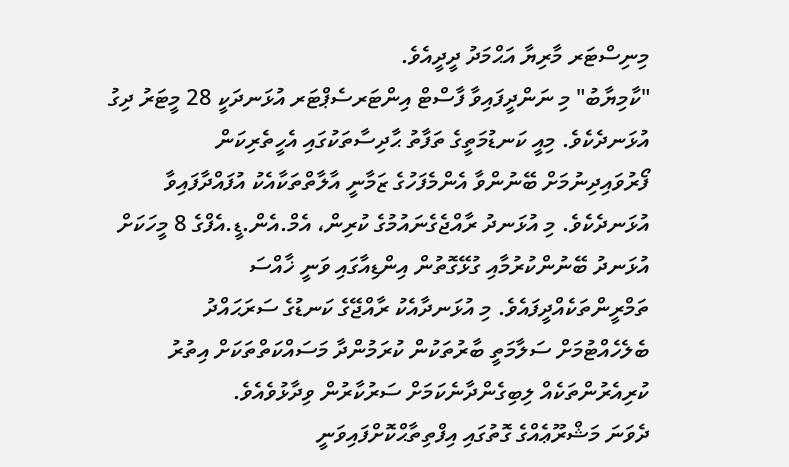މިނިސްޓަރ މާރިޔާ އަޙްމަދު ދީދީއެވެ.
"ކާމިޔާބު" މި ނަންދީފައިވާ ފާސްޓް އިންޓަރސެޕްޓަރ އުޅަނދަކީ 28 މީޓަރު ދިގު އުޅަނދެކެވެ. މިއީ ކަނޑުމަތީގެ ތަފާތު ޙާދިސާތަކުގައި އެހީތެރިކަން ފޯރުވައިދިނުމަށް ބޭނުންވާ އެންމެފަހުގެ ޒަމާނީ އާލާތްތަކާއެކު އުފައްދާފައިވާ އުޅަނދެކެވެ. މި އުޅަނދު ރާއްޖެގެނައުމުގެ ކުރިން، އެމް.އެން.ޑީ.އެފްގެ 8 މީހަކަށް އުޅަނދު ބޭނުންކުރުމާއި ގުޅޭގޮތުން އިންޑިއާގައި ވަނީ ޚާއްސަ ތަމްރީންތަކެއްދީފައެވެ. މި އުޅަނދާއެކު ރާއްޖޭގެ ކަނޑުގެ ސަރަޙައްދު ބެލެހެއްޓުމަށް ސަލާމަތީ ބާރުތަކުން ކުރަމުންދާ މަސައްކަތްތަކަށް އިތުރު ކުރިއެރުންތަކެއް ލިބިގެންދާނެކަމަށް ސަރުކާރުން ވިދާޅުވެއެވެ.
ދެވަނަ މަޝްރޫޢެއްގެ ގޮތުގައި އިފްތިތާޙްކޮށްފައިވަނީ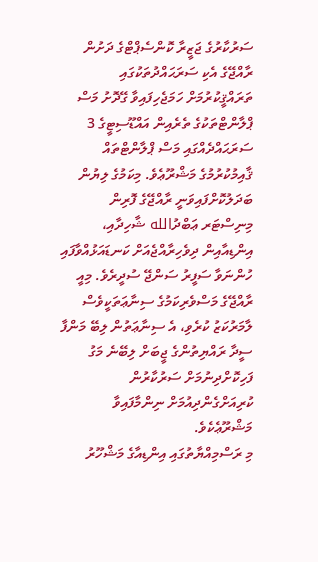ސަރުކާރުގެ ޖަޒީރާ ކޮންސެޕްޓްގެ ދަށުން ރާއްޖޭގެ އެކި ސަރަޙައްދުތަކުގައި ތަރައްޤީކުރުމަށް ހަމަޖެހިފައިވާ ގޭދޮށު މަސް ޕްލާންޓްތަކުގެ ތެރެއިން އައްޑޫސިޓީގެ 3 ސަރަޙައްދެއްގައި މަސް ޕްލާންޓްތައް ޤާއިމުކުރުމުގެ މަޝްރޫޢެވެ. މިކަމުގެ ލިޔުން ބަދަލުކޮށްފައިވަނީ ރާއްޖޭގެ ފޮރިން މިނިސްޓަރ ޢަބްދުالله ޝާހިދާއި، އިންޑިއާއިން ދިވެހިރާއްޖެއަށް ކަނޑައަޅުއްވާފައި ހުންނަވާ ސަފީރު ސަންޖޭ ސުދީރެވެ. މިއީ ރާއްޖޭގެ މަސްވެރިކަމުގެ ސިނާޢަތަކީވެސް ލާމަރުކަޒު ކުރެވި، އެ ސިނާޢަތުން ލިބޭ މަންފާ ސީދާ ރައްޔިތުންގެ ޖީބަށް ލިބޭނެ މަގު ފަހިކޮށްދިނުމަށް ސަރުކާރުން ކުރިއަށްގެންދިއުމަށް ނިންމާފައިވާ މަޝްރޫޢެކެވެ.
މި ރަސްމިއްޔާތުގައި އިންޑިއާގެ މަޝްހޫރު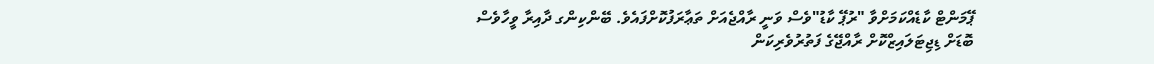ޕޭމަންޓް ކާޑެއްކަމަށްވާ "ރުޕޭ ކާޑު"ވެސް ވަނީ ރާއްޖެއަށް ތަޢާރަފުކޮށްފައެވެ. ބޭންކިންގ ދާއިރާ ވީހާވެސް ބޮޑަށް ޑިޖިޓަލައިޒްކޮށް ރާއްޖޭގެ ފަތުރުވެރިކަން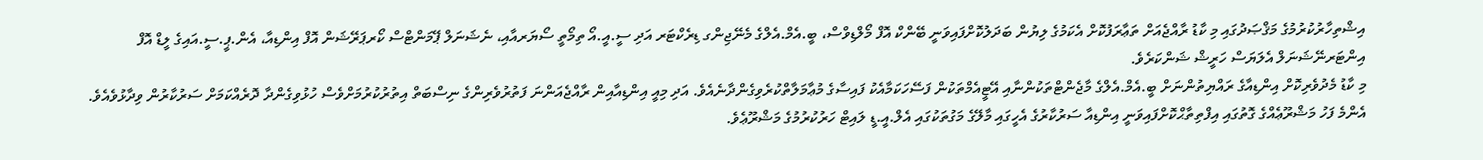އިޝްތިހާރުކުރުމުގެ މަޤްޞަދުގައި މި ކާޑު ރާއްޖެއަށް ތަޢާރަފުކޮށް އެކަމުގެ ލިޔުން ބަދަލުކޮށްފައިވަނީ ބޭންކް އޮފް މޯލްޑިވްސް، ބީ.އެމް.އެލްގެ މެނޭޖިންގ ޑިރެކްޓަރ އަދި ސީ.އީ.އޯ ތިމޯތީ ސޯޔަރއާއި، ނެޝަނަލް ޕޭމަންޓްސް ކޯރޕަރޭޝަން އޮފް އިންޑިއާ، އެން.ޕީ.ސީ.އައިގެ ލީޑް އޮފް އިންޓަރނޭޝަނަލް އެލަޔަސް ހަރީޝް ޝަންކަރެވެ.
މި ކާޑު މެދުވެރިކޮށް އިންޑިއާގެ ރައްޔިތުންނަށް ބީ.އެމް.އެލްގެ މާޖެންޓްތަކުންނާއި އޭޓީއެމްތަކުން ފަސޭހަކަމާއެކު ފައިސާގެ މުޢާމަލާތްކުރެވިގެންދާނެއެވެ. އަދި މިއީ އިންޑިއާއިން ރާއްޖެއަންނަ ފަތުރުވެރިންގެ ނިސްބަތް އިތުރުކުރުމަށްވެސް ހުޅުވިގެންދާ ދޮރެއްކަމަށް ސަރުކާރުން ވިދާޅުވެއެވެ.
އެންމެ ފަހު މަޝްރޫޢެއްގެ ގޮތުގައި އިފްތިތާޙްކޮށްފައިވަނީ އިންޑިއާ ސަރުކާރުގެ އެހީގައި މާލޭގެ މަގުތަކުގައި އެލް.އީ.ޑީ ލައިޓް ހަރުކުރުމުގެ މަޝްރޫޢެވެ.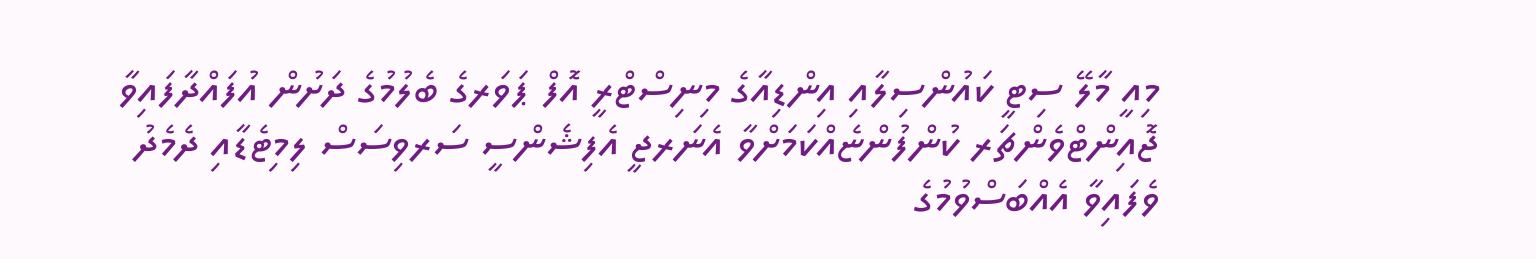މިއީ މާލޭ ސިޓީ ކައުންސިލާއި އިންޑިއާގެ މިނިސްޓްރީ އޮފް ޕަވަރގެ ބެލުމުގެ ދަށުން އުފައްދާފައިވާ ޖޮއިންޓްވެންޗަރ ކުންފުންޏެއްކަމަށްވާ އެނަރޖީ އެފިޝެންސީ ސަރވިސަސް ލިމިޓެޑާއި ދެމެދު ވެފައިވާ އެއްބަސްވުމުގެ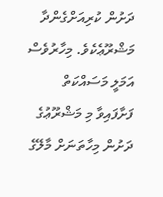ދަށުން ކުރިއަށްގެންދާ މަޝްރޫޢެކެވެ. މިހާރުވެސް އަމަލީ މަސައްކަތް ފަށާފައިވާ މި މަޝްރޫޢުގެ ދަށުން މިހާތަނަށް މާލޭގެ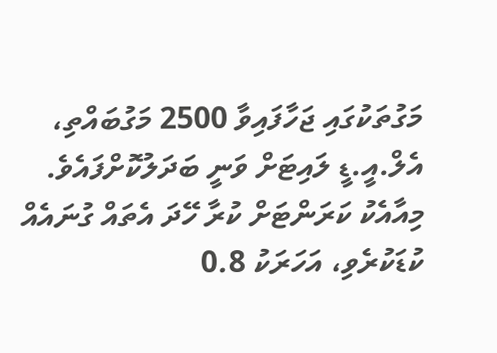މަގުތަކުގައި ޖަހާފައިވާ 2500 މަގުބައްތި، އެލް.އީ.ޑީ ލައިޓަށް ވަނީ ބަދަލުކޮށްފައެވެ. މިއާއެކު ކަރަންޓަށް ކުރާ ހޭދަ އެތައް ގުނައެއް ކުޑަކުރެވި، އަހަރަކު 0.8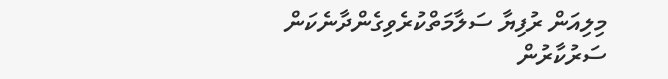މިލިއަން ރުފިޔާ ސަލާމަތްކުރެވިގެންދާނެކަން ސަރުކާރުން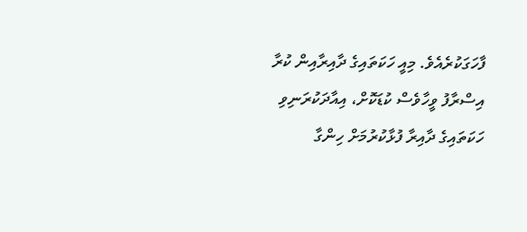ފާހަގަކުރެއެވެ. މިއީ ހަކަތައިގެ ދާއިރާއިން ކުރާ އިސްރާފު ވީހާވެސް ކުޑަކޮށް، އިއާދަކުރަނިވި ހަކަތައިގެ ދާއިރާ ފުޅާކުރުމަށް ހިންގާ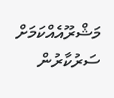މަޝްރޫއެއްކަމަށް ސަރުކާރުން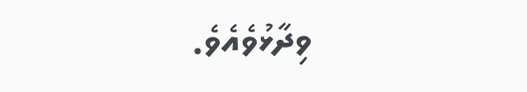ވިދާޅުވެއެވެ.